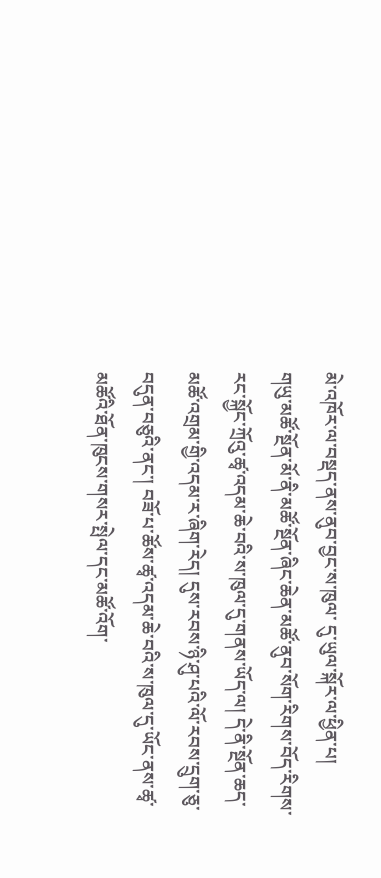མེ་འཁོར་ལ་བསྡད་ནས་ནུབ་བྱང་ས་ཁུལ་ དུ་ཡུལ་སྐོར་ལ་ཕྱིན་པ།
གཡུ་མཚོ་སྔོན་མོ་ནི་མཚོ་སྔོན་ཞིང་ཆེན་མཚོ་ནུབ་སོག་རིགས་བོད་རིགས་རང་སྐྱོང་ཀྲོའུ་ཚྭ་འདམ་ཆེ་བའི་ས་ཁུལ་དུ་གནས་ཡོད་ལ། དེ་ནི་སྔོན་ཆད་མཚོ་འགྲམ་གྱི་འདམ་ར་ཞིག་རེད། དུས་རབས་ཉི་ཤུ་པའི་ལོ་རབས་དྲུག་ཅུ་བདུན་བཅུའི་ནང་། བཟོ་པ་ཚོས་ཚྭ་འདམ་ཆེ་བའི་ས་ཁུལ་དུ་ཡོང་ནས་ཚྭ་མཚོའི་ཐོན་ཁུངས་གསར་སྤེལ་དང་མཚོ་འོག་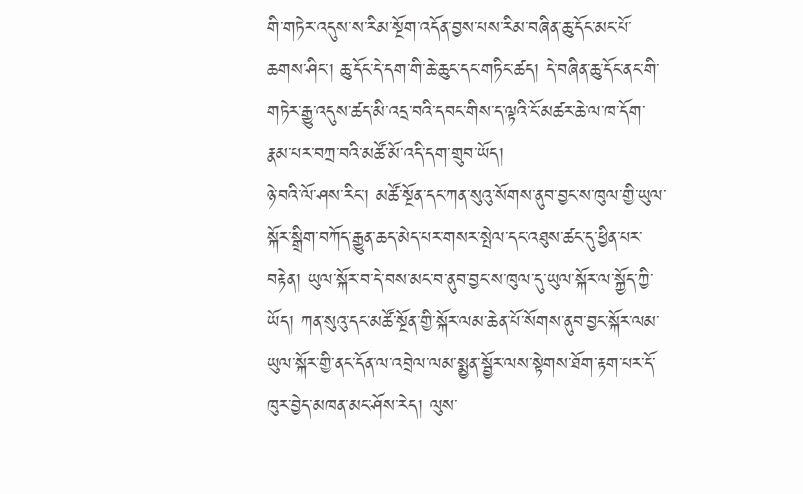གི་གཏེར་འདུས་ས་རིམ་སྔོག་འདོན་བྱས་པས་རིམ་བཞིན་ཆུ་དོང་མང་པོ་ཆགས་ཤིང་། ཆུ་དོང་དེ་དག་གི་ཆེ་ཆུང་དང་གཏིང་ཚད། དེ་བཞིན་ཆུ་དོང་ནང་གི་གཏེར་རྒྱུ་འདུས་ཚད་མི་འདྲ་བའི་དབང་གིས་ད་ལྟའི་ངོ་མཚར་ཆེ་ལ་ཁ་དོག་རྣམ་པར་བཀྲ་བའི་མཚོ་མོ་འདི་དག་གྲུབ་ཡོད།
ཉེ་བའི་ལོ་ཤས་རིང་། མཚོ་སྔོན་དང་ཀན་སུའུ་སོགས་ནུབ་བྱང་ས་ཁུལ་གྱི་ཡུལ་སྐོར་སྒྲིག་བཀོད་རྒྱུན་ཆད་མེད་པར་གསར་སྤེལ་དང་འཐུས་ཚང་དུ་ཕྱིན་པར་བརྟེན། ཡུལ་སྐོར་བ་དེ་བས་མང་བ་ནུབ་བྱང་ས་ཁུལ་དུ་ཡུལ་སྐོར་ལ་སྐྱོད་ཀྱི་ཡོད། ཀན་སུའུ་དང་མཚོ་སྔོན་གྱི་སྐོར་ལམ་ཆེན་པོ་སོགས་ནུབ་བྱང་སྐོར་ལམ་ཡུལ་སྐོར་གྱི་ནང་དོན་ལ་འབྲེལ་ལམ་སྨྱན་སྦྱོར་ལས་སྟེགས་ཐོག་རྟག་པར་དོ་ཁུར་བྱེད་མཁན་མང་ཤོས་རེད། ལུས་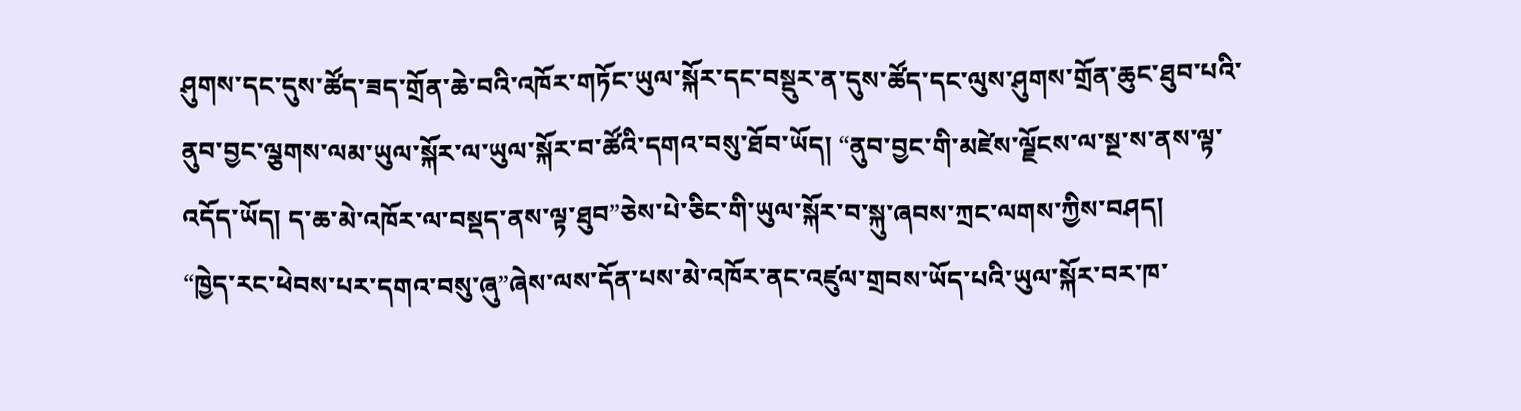ཤུགས་དང་དུས་ཚོད་ཟད་གྲོན་ཆེ་བའི་འཁོར་གཏོང་ཡུལ་སྐོར་དང་བསྡུར་ན་དུས་ཚོད་དང་ལུས་ཤུགས་གྲོན་ཆུང་ཐུབ་པའི་ནུབ་བྱང་ལྕགས་ལམ་ཡུལ་སྐོར་ལ་ཡུལ་སྐོར་བ་ཚོའི་དགའ་བསུ་ཐོབ་ཡོད། “ནུབ་བྱང་གི་མཛེས་ལྗོངས་ལ་སྔ་ས་ནས་ལྟ་འདོད་ཡོད། ད་ཆ་མེ་འཁོར་ལ་བསྡད་ནས་ལྟ་ཐུབ”ཅེས་པེ་ཅིང་གི་ཡུལ་སྐོར་བ་སྐུ་ཞབས་ཀྲང་ལགས་ཀྱིས་བཤད།
“ཁྱེད་རང་ཕེབས་པར་དགའ་བསུ་ཞུ”ཞེས་ལས་དོན་པས་མེ་འཁོར་ནང་འཛུལ་གྲབས་ཡོད་པའི་ཡུལ་སྐོར་བར་ཁ་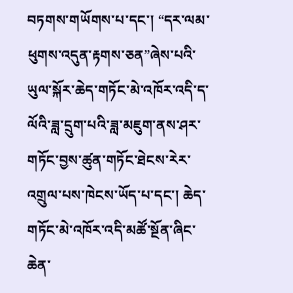བཏགས་གཡོགས་པ་དང་། “དར་ལམ་ཕུགས་འདུན་རྟགས་ཅན”ཞེས་པའི་ཡུལ་སྐོར་ཆེད་གཏོང་མེ་འཁོར་འདི་ད་ལོའི་ཟླ་དྲུག་པའི་ཟླ་མཇུག་ནས་ཤར་གཏོང་བྱས་ཚུན་གཏོང་ཐེངས་རེར་འགྲུལ་པས་ཁེངས་ཡོད་པ་དང་། ཆེད་གཏོང་མེ་འཁོར་འདི་མཚོ་སྔོན་ཞིང་ཆེན་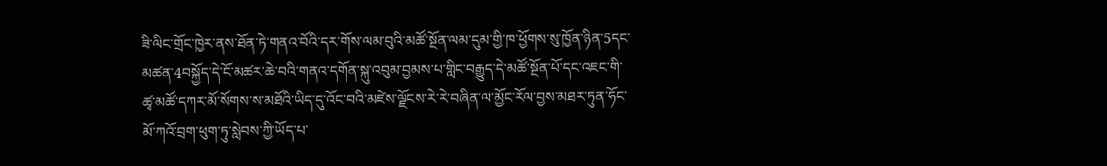ཟི་ལིང་གྲོང་ཁྱེར་ནས་ཐོན་ཏེ་གནའ་བོའི་དར་གོས་ལམ་བུའི་མཚོ་སྔོན་ལམ་དུམ་གྱི་ཁ་ཕྱོགས་སུ་ཁྱོན་ཉིན་5དང་མཚན་4བསྐྱོད་དེ་ངོ་མཚར་ཆེ་བའི་གནའ་དགོན་སྐུ་འབུམ་བྱམས་པ་གླིང་བརྒྱུད་དེ་མཚོ་སྔོན་པོ་དང་འཇང་གི་ཚྭ་མཚོ་དཀར་མོ་སོགས་ས་མཐོའི་ཡིད་དུ་འོང་བའི་མཛེས་ལྗོངས་རེ་རེ་བཞིན་ལ་མྱོང་རོལ་བྱས་མཐར་ཏུན་ཧོང་མོ་ཀའོ་བྲག་ཕུག་ཏུ་སླེབས་ཀྱི་ཡོད་པ་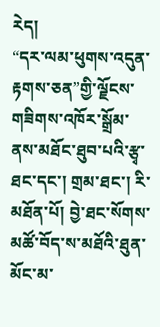རེད།
“དར་ལམ་ཕུགས་འདུན་རྟགས་ཅན”གྱི་ལྗོངས་གཟིགས་འཁོར་སྒྲོམ་ནས་མཐོང་ཐུབ་པའི་རྩྭ་ཐང་དང་། གྲམ་ཐང་། རི་མཐོན་པོ། བྱེ་ཐང་སོགས་མཚོ་བོད་ས་མཐོའི་ཐུན་མོང་མ་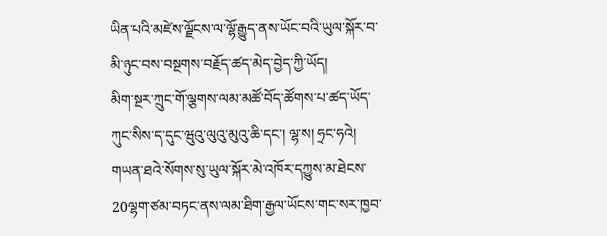ཡིན་པའི་མཛེས་ལྗོངས་ལ་ལྷོ་རྒྱུད་ནས་ཡོང་བའི་ཡུལ་སྐོར་བ་མི་ཉུང་བས་བསྔགས་བརྗོད་ཚད་མེད་བྱེད་ཀྱི་ཡོད།
མིག་སྔར་ཀྲུང་གོ་ལྕགས་ལམ་མཚོ་བོད་ཚོགས་པ་ཚད་ཡོད་ཀུང་སིས་ད་དུང་ཝུའུ་ལུའུ་མུའུ་ཆི་དང་། ལྷ་ས། ཧྲང་ཧའེ། གཡན་ཐའེ་སོགས་སུ་ཡུལ་སྐོར་མེ་འཁོར་དཀྱུས་མ་ཐེངས་20ལྷག་ཙམ་བཏང་ནས་ལམ་ཐིག་རྒྱལ་ཡོངས་གང་སར་ཁྱབ་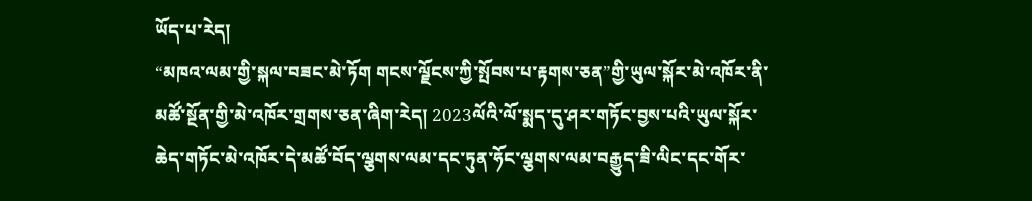ཡོད་པ་རེད།
“མཁའ་ལམ་གྱི་སྐལ་བཟང་མེ་ཏོག གངས་ལྗོངས་ཀྱི་སྤོབས་པ་རྟགས་ཅན”གྱི་ཡུལ་སྐོར་མེ་འཁོར་ནི་མཚོ་སྔོན་གྱི་མེ་འཁོར་གྲགས་ཅན་ཞིག་རེད། 2023ལོའི་ལོ་སྨད་དུ་ཤར་གཏོང་བྱས་པའི་ཡུལ་སྐོར་ཆེད་གཏོང་མེ་འཁོར་དེ་མཚོ་བོད་ལྕགས་ལམ་དང་ཏུན་ཧོང་ལྕགས་ལམ་བརྒྱུད་ཟི་ལིང་དང་གོར་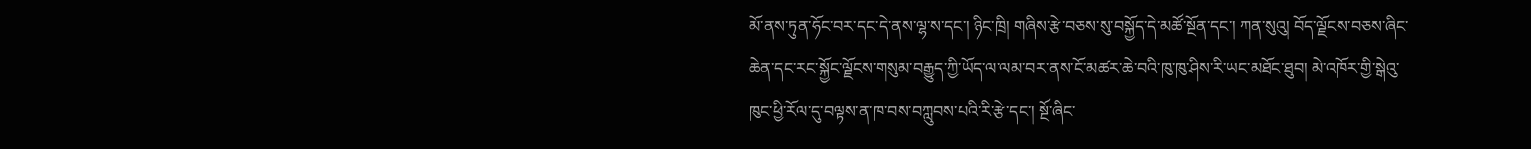མོ་ནས་ཏུན་ཧོང་བར་དང་དེ་ནས་ལྷ་ས་དང་། ཉིང་ཁྲི། གཞིས་རྩེ་བཅས་སུ་བསྐྱོད་དེ་མཚོ་སྔོན་དང་། ཀན་སུའུ། བོད་ལྗོངས་བཅས་ཞིང་ཆེན་དང་རང་སྐྱོང་ལྗོངས་གསུམ་བརྒྱུད་ཀྱི་ཡོད་ལ་ལམ་བར་ནས་ངོ་མཚར་ཆེ་བའི་ཁུ་ཁུ་ཤིས་རི་ཡང་མཐོང་ཐུབ། མེ་འཁོར་གྱི་སྒེའུ་ཁུང་ཕྱི་རོལ་དུ་བལྟས་ན་ཁ་བས་བཀླུབས་པའི་རི་རྩེ་དང་། སྔོ་ཞིང་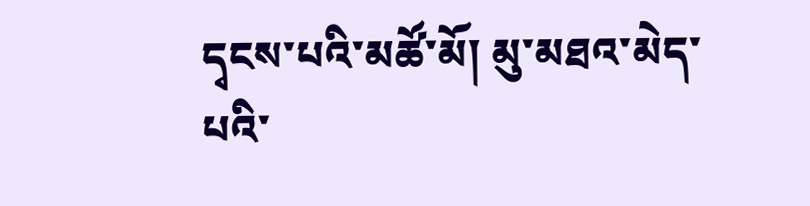དྭངས་པའི་མཚོ་མོ། མུ་མཐའ་མེད་པའི་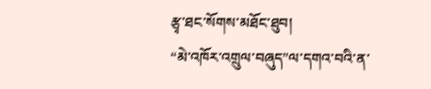རྩྭ་ཐང་སོགས་མཐོང་ཐུབ།
“མེ་འཁོར་འགྲུལ་བཞུད”ལ་དགའ་བའི་ན་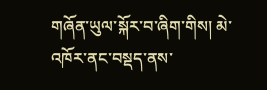གཞོན་ཡུལ་སྐོར་བ་ཞིག་གིས། མེ་འཁོར་ནང་བསྡད་ནས་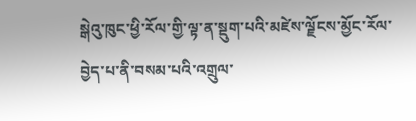སྒེའུ་ཁུང་ཕྱི་རོལ་གྱི་ལྟ་ན་སྡུག་པའི་མཛེས་ལྗོངས་མྱོང་རོལ་བྱེད་པ་ནི་བསམ་པའི་འགྲུལ་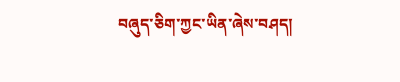བཞུད་ཅིག་ཀྱང་ཡིན་ཞེས་བཤད།